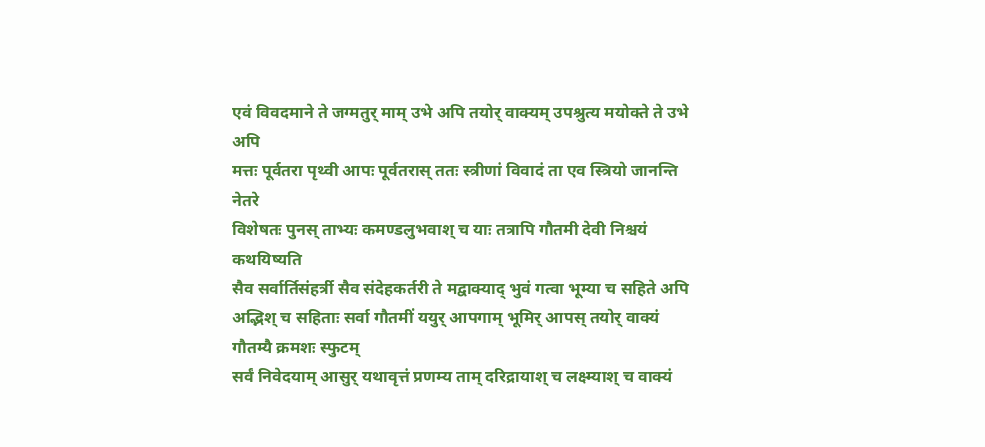एवं विवदमाने ते जग्मतुर् माम् उभे अपि तयोर् वाक्यम् उपश्रुत्य मयोक्ते ते उभे अपि
मत्तः पूर्वतरा पृथ्वी आपः पूर्वतरास् ततः स्त्रीणां विवादं ता एव स्त्रियो जानन्ति नेतरे
विशेषतः पुनस् ताभ्यः कमण्डलुभवाश् च याः तत्रापि गौतमी देवी निश्चयं कथयिष्यति
सैव सर्वार्तिसंहर्त्री सैव संदेहकर्तरी ते मद्वाक्याद् भुवं गत्वा भूम्या च सहिते अपि
अद्भिश् च सहिताः सर्वा गौतमीं ययुर् आपगाम् भूमिर् आपस् तयोर् वाक्यं गौतम्यै क्रमशः स्फुटम्
सर्वं निवेदयाम् आसुर् यथावृत्तं प्रणम्य ताम् दरिद्रायाश् च लक्ष्म्याश् च वाक्यं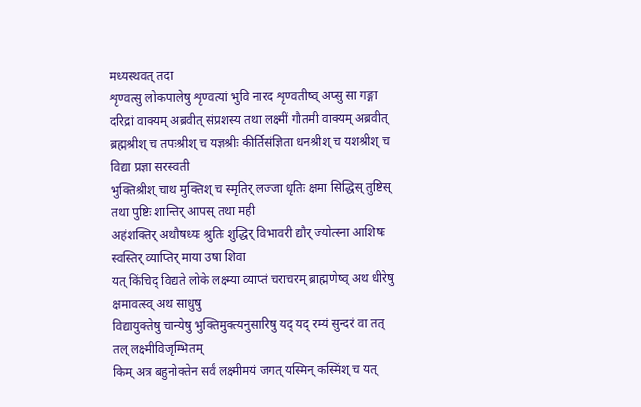मध्यस्थवत् तदा
शृण्वत्सु लोकपालेषु शृण्वत्यां भुवि नारद शृण्वतीष्व् अप्सु सा गङ्गा दरिद्रां वाक्यम् अब्रवीत् संप्रशस्य तथा लक्ष्मीं गौतमी वाक्यम् अब्रवीत्
ब्रह्मश्रीश् च तपःश्रीश् च यज्ञश्रीः कीर्तिसंज्ञिता धनश्रीश् च यशश्रीश् च विद्या प्रज्ञा सरस्वती
भुक्तिश्रीश् चाथ मुक्तिश् च स्मृतिर् लज्जा धृतिः क्षमा सिद्धिस् तुष्टिस् तथा पुष्टिः शान्तिर् आपस् तथा मही
अहंशक्तिर् अथौषध्यः श्रुतिः शुद्धिर् विभावरी द्यौर् ज्योत्स्ना आशिषः स्वस्तिर् व्याप्तिर् माया उषा शिवा
यत् किंचिद् विद्यते लोके लक्ष्म्या व्याप्तं चराचरम् ब्राह्मणेष्व् अथ धीरेषु क्षमावत्स्व् अथ साधुषु
विद्यायुक्तेषु चान्येषु भुक्तिमुक्त्यनुसारिषु यद् यद् रम्यं सुन्दरं वा तत् तल् लक्ष्मीविजृम्भितम्
किम् अत्र बहुनोक्तेन सर्वं लक्ष्मीमयं जगत् यस्मिन् कस्मिंश् च यत्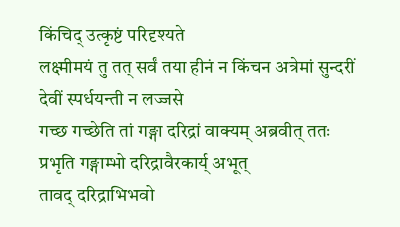किंचिद् उत्कृष्टं परिदृश्यते
लक्ष्मीमयं तु तत् सर्वं तया हीनं न किंचन अत्रेमां सुन्दरीं देवीं स्पर्धयन्ती न लज्जसे
गच्छ गच्छेति तां गङ्गा दरिद्रां वाक्यम् अब्रवीत् ततः प्रभृति गङ्गाम्भो दरिद्रावैरकार्य् अभूत्
तावद् दरिद्राभिभवो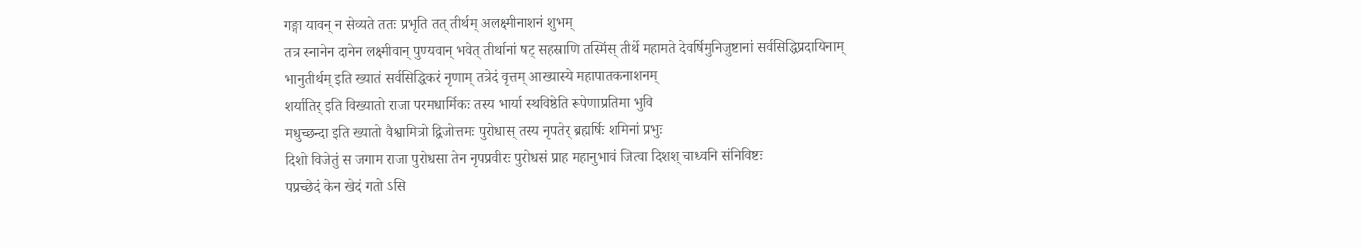गङ्गा यावन् न सेव्यते ततः प्रभृति तत् तीर्थम् अलक्ष्मीनाशनं शुभम्
तत्र स्नानेन दानेन लक्ष्मीवान् पुण्यवान् भवेत् तीर्थानां षट् सहस्राणि तस्मिंस् तीर्थे महामते देवर्षिमुनिजुष्टानां सर्वसिद्धिप्रदायिनाम्
भानुतीर्थम् इति ख्यातं सर्वसिद्धिकरं नृणाम् तत्रेदं वृत्तम् आख्यास्ये महापातकनाशनम्
शर्यातिर् इति विख्यातो राजा परमधार्मिकः तस्य भार्या स्थविष्ठेति रूपेणाप्रतिमा भुवि
मधुच्छन्दा इति ख्यातो वैश्वामित्रो द्विजोत्तमः पुरोधास् तस्य नृपतेर् ब्रह्मर्षिः शमिनां प्रभुः
दिशो विजेतुं स जगाम राजा पुरोधसा तेन नृपप्रवीरः पुरोधसं प्राह महानुभावं जित्वा दिशश् चाध्वनि संनिविष्टः
पप्रच्छेदं केन खेदं गतो ऽसि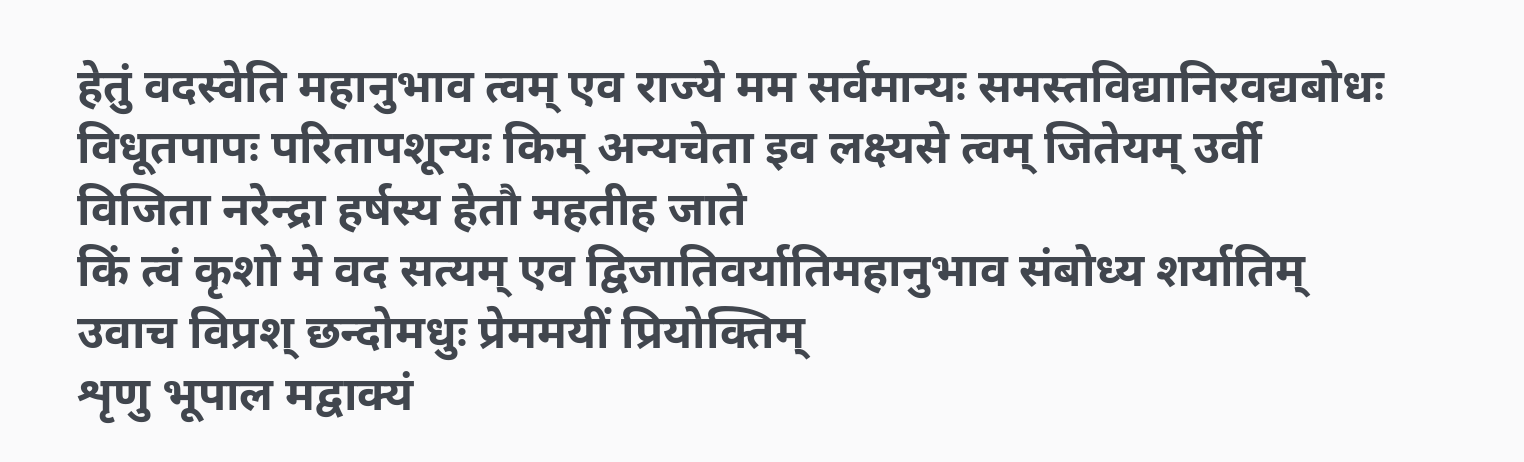हेतुं वदस्वेति महानुभाव त्वम् एव राज्ये मम सर्वमान्यः समस्तविद्यानिरवद्यबोधः
विधूतपापः परितापशून्यः किम् अन्यचेता इव लक्ष्यसे त्वम् जितेयम् उर्वी विजिता नरेन्द्रा हर्षस्य हेतौ महतीह जाते
किं त्वं कृशो मे वद सत्यम् एव द्विजातिवर्यातिमहानुभाव संबोध्य शर्यातिम् उवाच विप्रश् छन्दोमधुः प्रेममयीं प्रियोक्तिम्
शृणु भूपाल मद्वाक्यं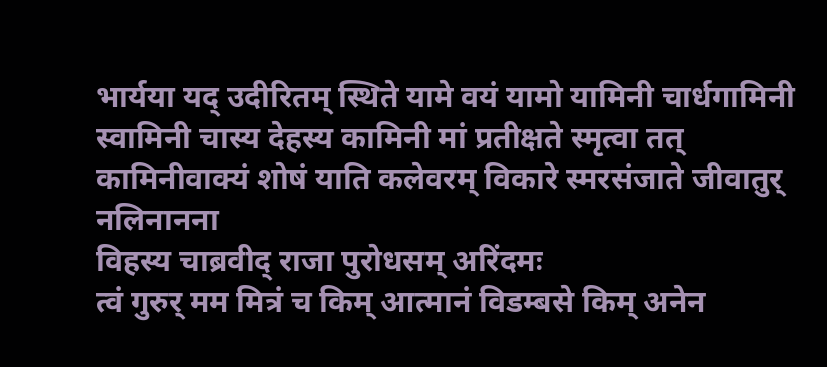भार्यया यद् उदीरितम् स्थिते यामे वयं यामो यामिनी चार्धगामिनी
स्वामिनी चास्य देहस्य कामिनी मां प्रतीक्षते स्मृत्वा तत् कामिनीवाक्यं शोषं याति कलेवरम् विकारे स्मरसंजाते जीवातुर् नलिनानना
विहस्य चाब्रवीद् राजा पुरोधसम् अरिंदमः
त्वं गुरुर् मम मित्रं च किम् आत्मानं विडम्बसे किम् अनेन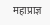महाप्राज्ञ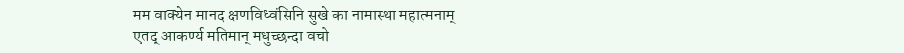मम वाक्येन मानद क्षणविध्वंसिनि सुखे का नामास्था महात्मनाम्
एतद् आकर्ण्य मतिमान् मधुच्छन्दा वचो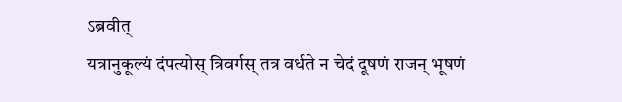ऽब्रवीत्
यत्रानुकूल्यं दंपत्योस् त्रिवर्गस् तत्र वर्धते न चेदं दूषणं राजन् भूषणं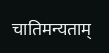चातिमन्यताम्